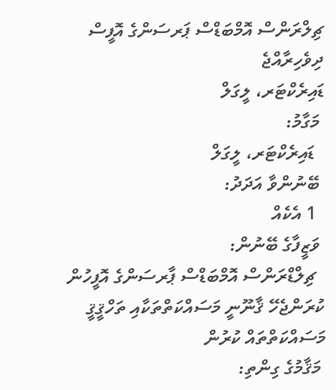ޗިލްރަންސް އޮމްބަޑްސް ޕަރސަންގެ އޮފީސް
ދިވެހިރާއްޖެ
ޑައިރެކްޓަރ، ލީގަލް
 މަގާމު:
  ޑައިރެކްޓަރ، ލީގަލް
 ބޭނުންވާ އަދަދު:
  1 އެކެއް
 ވަޒީފާގެ ބޭނުން:
  ޗިލްޑްރަންސް އޮމްބަޑްސް ޕާރސަންގެ އޮފީހުން ކުރަންޖެހޭ ޤާނޫނީ މަސައްކަތްތަކާއި ތަހްޤީޤީ މަސައްކަތްތައް ކުރުން
 މަޤާމުގެ ގިންތި: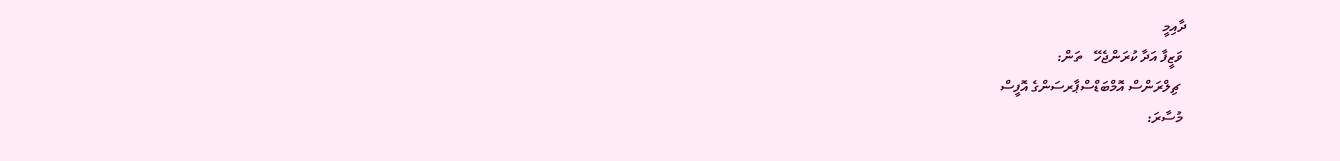ދާއިމީ
 ވަޒީފާ އަދާ ކުރަންޖެހޭ   ތަން:
  ޗިލްރަންސް އޮމްބަޑްސްޕާރސަންގެ އޮފީސް
 މުސާރަ: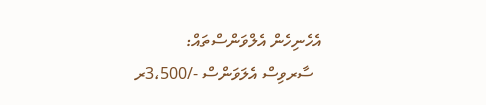އެހެނިހެން އެލްވަންސްތައް:
  ސާރވިސް އެލަވަންސް -/3،500ރ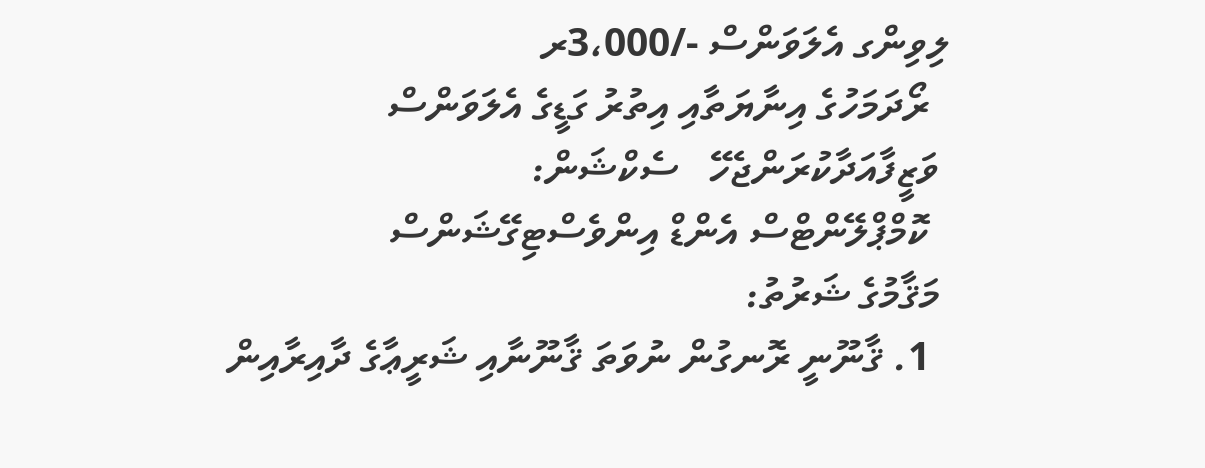ލިވިންގ އެލަވަންސް -/3،000ރ
  ރޯދަމަހުގެ އިނާޔަތާއި އިތުރު ގަޑީގެ އެލަވަންސް
 ވަޒީފާއަދާކުރަންޖެހޭ   ސެކްޝަން:
  ކޮމްޕްލޭންޓްސް އެންޑް އިންވެސްޓިގޭޝަންސް
 މަޤާމުގެ ޝަރުތު:
  1. ޤާނޫނީ ރޮނގުން ނުވަތަ ޤާނޫނާއި ޝަރީޢާގެ ދާއިރާއިން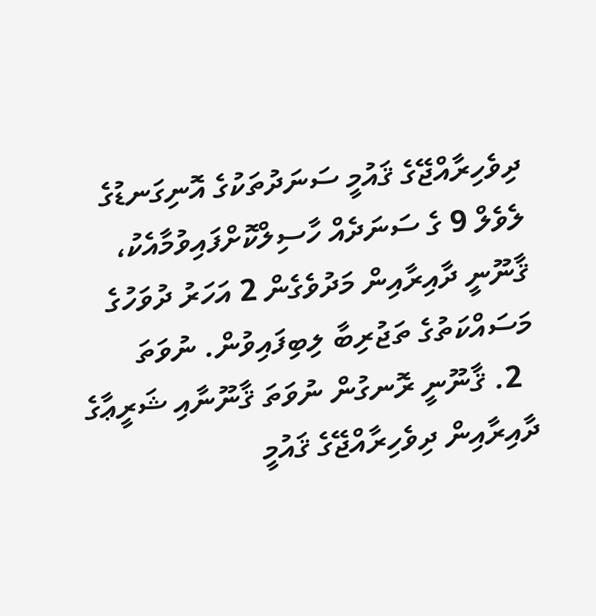ދިވެހިރާއްޖޭގެ ޤައުމީ ސަނަދުތަކުގެ އޮނިގަނޑުގެ ލެވެލް 9 ގެ ސަނަދެއް ހާސިލްކޮށްފައިވުމާއެކު، ޤާނޫނީ ދާއިރާއިން މަދުވެގެން 2 އަހަރު ދުވަހުގެ މަސައްކަތުގެ ތަޖުރިބާ ލިބިފައިވުން. ނުވަތަ
  2. ޤާނޫނީ ރޮނގުން ނުވަތަ ޤާނޫނާއި ޝަރީޢާގެ ދާއިރާއިން ދިވެހިރާއްޖޭގެ ޤައުމީ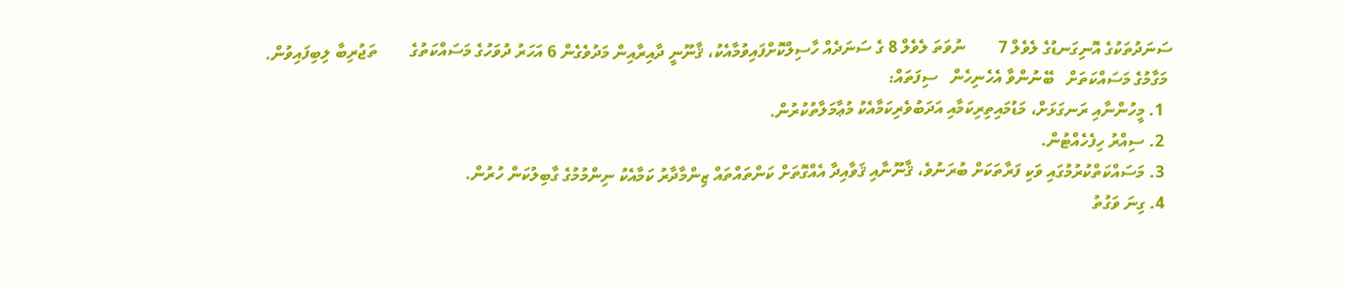ސަނަދުތަކުގެ އޮނިގަނޑުގެ ލެވެލް 7        ނުވަތަ ލެވެލް 8 ގެ ސަނަދެއް ހާސިލްކޮށްފައިވުމާއެކު، ޤާނޫނީ ދާއިރާއިން މަދުވެގެން 6 އަހަރު ދުވަހުގެ މަސައްކަތުގެ        ތަޖުރިބާ ލިބިފައިވުން.
 މަގާމުގެ މަސައްކަތަށް   ބޭނުންވާ އެހެނިހެން   ސިފަތައް:
  1. މީހުންނާއި ރަނގަޅަށް، މަޑުމައިތިރިކަމާއި އަދަބުވެރިކަމާއެކު މުޢާމަލާތުކުރުން.
  2. ސިއްރު ހިފެހެއްޓުން.
  3. މަސައްކަތްކުރުމުގައި ވަކި ފަރާތަކަށް ބުރަނުވެ، ޤާނޫނާއި ޤަވާއިދާ އެއްގޮތަށް ކަންތައްތައް ޒިންމާދާރު ކަމާއެކު ނިންމުމުގެ ގާބިލުކަން ހުރުން.
  4. ގިނަ ވަގުތު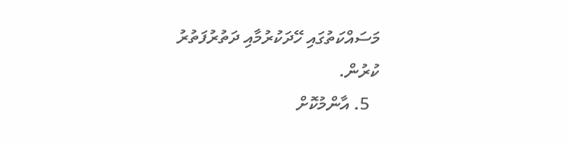މަސައްކަތުގައި ހޭދަކުރުމާއި ދަތުރުފަތުރު ކުރުން.
  5. އާންމުކޮށް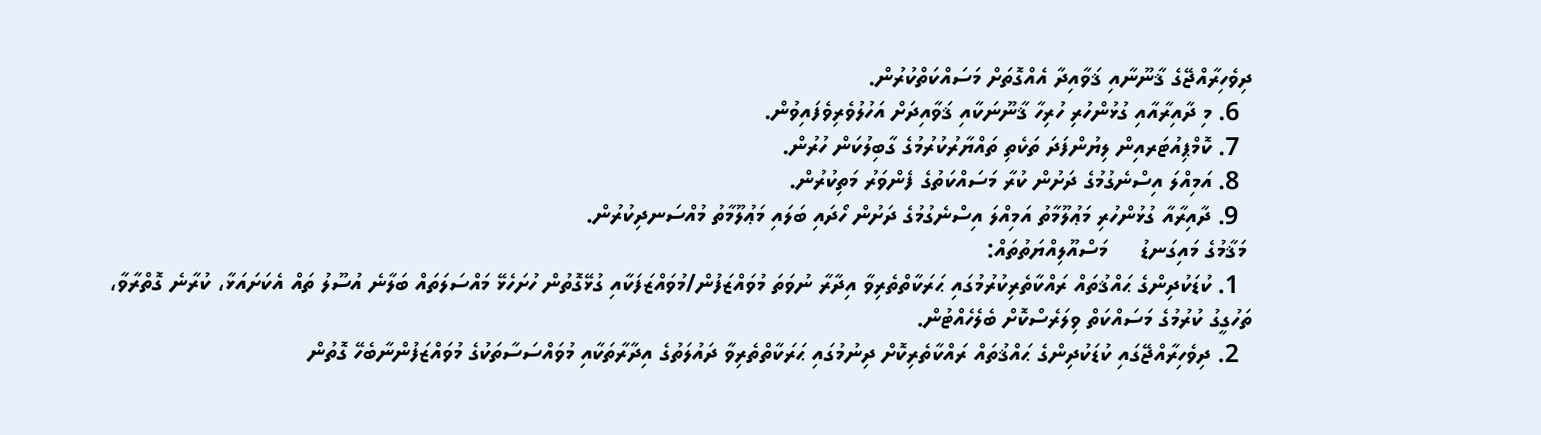ދިވެހިރާއްޖޭގެ ޤާނޫނާއި ޤަވާއިދާ އެއްގޮތަށް މަސައްކަތްކުރުން.
  6. މި ދާއިރާއާއި ގުޅުންހުރި ހުރިހާ ޤާނޫނަކާއި ޤަވާއިދަށް އަހުލުވެރިވެފައިވުން.
  7. ކޮމްޕިއުޓަރއިން ލިޔުންފަދަ ތަކެތި ތައްޔާރުކުރުމުގެ ގާބިލުކަން ހުރުން.
  8. އަމިއްލަ އިސްނެގުމުގެ ދަށުން ކުރާ މަސައްކަތުގެ ފެންވަރު މަތިކުރުން.
  9. ދާއިރާއާ ގުޅުންހުރި މަޢުލޫމާތު އަމިއްލަ އިސްނެގުމުގެ ދަށުން ހޯދައި ބަލައި މަޢުލޫމާތު މުއްސަނދިކުރުން.
 މަޤާމުގެ މައިގަނޑު     މަސްއޫލިއްޔަތުތައް:
  1. ކުޑަކުދިންގެ ޙައްޤުތައް ރައްކާތެރިކުރުމުގައި ޙަރަކާތްތެރިވާ އިދާރާ ނުވަތަ މުވައްޒަފުން/މުވައްޒަފަކާއި ގުޅޭގޮތުން ހުށަހެޅޭ މައްސަލަތައް ބަލާނެ އުސޫލު ތައް އެކަށައަޅާ، ކުރާނެ ގޮތްރާވާ، ތަހުގީގު ކުރުމުގެ މަސައްކަތް ވިލަރެސްކޮށް ބެލެހެއްޓުން.
  2. ދިވެހިރާއްޖޭގައި ކުޑަކުދިންގެ ޙައްޤުތައް ރައްކާތެރިކޮށް ދިނުމުގައި ޙަރަކާތްތެރިވާ ދައުލަތުގެ އިދާރާތަކާއި މުވައްސަސާތަކުގެ މުވައްޒަފުންނާބެހޭ ގޮތުން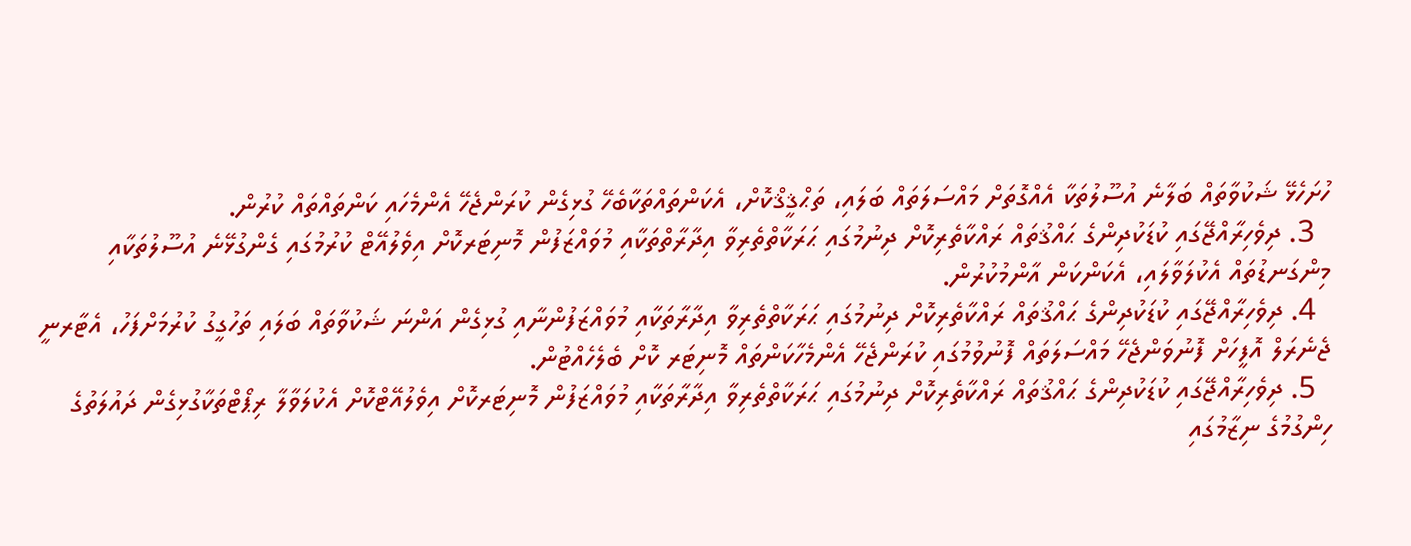ހުށަހެޅޭ ޝަކުވާތައް ބަލާނެ އުސޫލުތަކާ އެއްގޮތަށް މައްސަލަތައް ބަލައި، ތަޙްޤީޤްކޮށް، އެކަންތައްތަކާބެހޭ ގުޅިގެން ކުރަންޖެހޭ އެންމެހައި ކަންތައްތައް ކުރުން.
  3. ދިވެހިރާއްޖޭގައި ކުޑަކުދިންގެ ޙައްޤުތައް ރައްކާތެރިކޮށް ދިނުމުގައި ޙަރަކާތްތެރިވާ އިދާރާތްތަކާއި މުވައްޒަފުން މޮނިޓަރކޮށް އިވެލުއޭޓް ކުރުމުގައި ގެންގުޅޭނެ އުސޫލުތަކާއި މިންގަނޑުތައް އެކުލަވާލައި، އެކަންކަން އާންމުކުރުން.
  4. ދިވެހިރާއްޖޭގައި ކުޑަކުދިންގެ ޙައްޤުތައް ރައްކާތެރިކޮށް ދިނުމުގައި ޙަރަކާތްތެރިވާ އިދާރާތަކާއި މުވައްޒަފުންނާއި ގުޅިގެން އަންނަ ޝަކުވާތައް ބަލައި ތަހުގީގު ކުރުމަށްފަހު، އެޓާރނީ ޖެނެރަލް އޮފީހަށް ފޮނުވަންޖެހޭ މައްސަލަތައް ފޮނުވުމުގައި ކުރަންޖެހޭ އެންމެހާކަންތައް މޮނިޓަރ ކޮށް ބެލެހެއްޓުން.
  5. ދިވެހިރާއްޖޭގައި ކުޑަކުދިންގެ ޙައްޤުތައް ރައްކާތެރިކޮށް ދިނުމުގައި ޙަރަކާތްތެރިވާ އިދާރާތަކާއި މުވައްޒަފުން މޮނިޓަރކޮށް އިވެލުއޭޓްކޮށް އެކުލަވާލާ ރިޕޯޓްތަކާގުޅިގެން ދައުލަތުގެ ހިންގުމުގެ ނިޒާމުގައި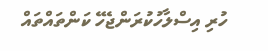ހުރި އިސްލާހުކުރަންޖެހޭ ކަންތައްތައް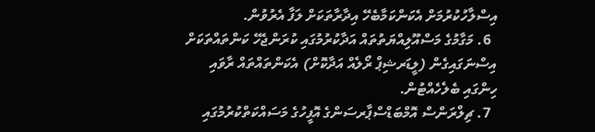އިސްލާހުކުރުމަށް އެކަންކަމާބެހޭ އިދާރާތަކަށް ލަފާ އެރުވުން.
  6. މަގާމުގެ މަސްއޫލިއްޔަތުތައް އަދާކުރުމުގައި ކުރަންޖެހޭ ކަންތައްތަކަށް އިސްނަގައިގެން (ލީޑަރޝިޕް ރޯލެއް އަދާކޮށް) އެކަންތައްތައް ރާވައި ހިންގައި ބެލެހެއްޓުން.
  7. ޗިލްރަންސް އޮމްބަޑްސްޕާރސަންގެ އޮފީހުގެ މަސައްކަތްކުރުމުގައި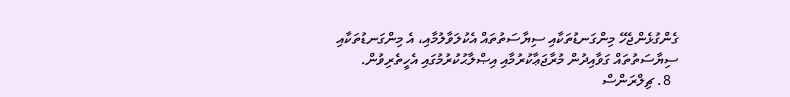ގެންގުޅެންޖެހޭ މިންގަނޑުތަކާއި ސިޔާސަތުތައް އެކުލަވާލުމާއި، އެ މިންގަނޑުތަކާއި ސިޔާސަތުތައް ގަވާއިދުން މުރާޖަޢާކުރުމާއި އިޞްލާޙުކުރުމުގައި އެހީތެރިވުން.
  8. ޗިލްރަންސް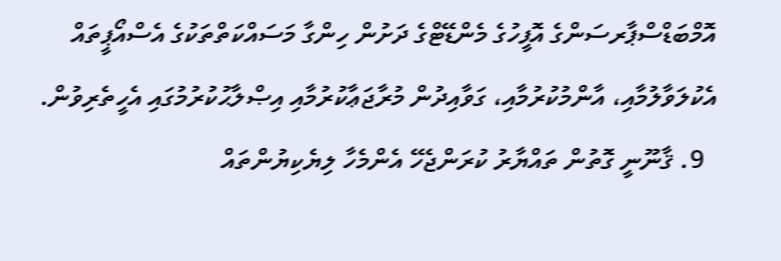އޮމްބަޑްސްޕާރސަންގެ އޮފީހުގެ މެންޑޭޓްގެ ދަށުން ހިންގާ މަސައްކަތްތަކުގެ އެސްއޯޕީތައް އެކުލަވާލުމާއި، އާންމުކުރުމާއި، ގަވާއިދުން މުރާޖަޢާކުރުމާއި އިޞްލާޙުކުރުމުގައި އެހީތެރިވުން.
  9. ޤާނޫނީ ގޮތުން ތައްޔާރު ކުރަންޖެހޭ އެންމެހާ ލިޔެކިޔުންތައް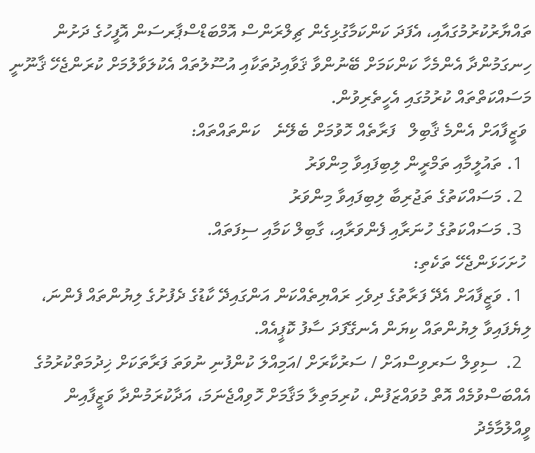ތައްޔާރުކުރުމުގައާއި، އެފަދަ ކަންކަމާގުޅިގެން ޗިލްރަންސް އޮމްބަޑްސްޕާރސަން އޮފީހުގެ ދަށުން ހިނގަމުންދާ އެންމެހާ ކަންކަމަށް ބޭނުންވާ ޤަވާއިދުތަކާއި އުސޫލުތައް އެކުލަވާލުމަށް ކުރަންޖެހޭ ޤާނޫނީ މަސައްކަތްތައް ކުރުމުގައި އެހީތެރިވުން.
 ވަޒީފާއަށް އެންމެ ޤާބިލް   ފަރާތެއް ހޮވުމަށް ބެލޭނެ   ކަންތައްތައް:
  1. ތައުލީމާއި ތަމްރީން ލިބިފައިވާ މިންވަރު
  2. މަސައްކަތުގެ ތަޖުރިބާ ލިބިފައިވާ މިންވަރު
  3. މަސައްކަތުގެ ހުނަރާއި ފެންވަރާއި، ގާބިލް ކަމާއި ސިފަތައް.
 ހުށަހަޅަންޖެހޭ ތަކެތި:
  1. ވަޒީފާއަށް އެދޭ ފަރާތުގެ ދިވެހި ރައްޔިތެއްކަން އަންގައިދޭ ކާޑުގެ ދެފުށުގެ ލިޔުންތައް ފެންނަ، ލިޔެފައިވާ ލިޔުންތައް ކިޔަން އެނގޭފަދަ ސާފު ކޮޕީއެއް.
  2.  ސިވިލް ސަރވިސްއަށް / ސަރުކާރަށް /އަމިއްލަ ކުންފުނި ނުވަތަ ފަރާތަކަށް ޚިދުމަތްކުރުމުގެ އެއްބަސްވުމެއް އޮތް މުވައްޒަފުން، ކުރިމަތިލާ މަޤާމަށް ހޮވިއްޖެނަމަ، އަދާކުރަމުންދާ ވަޒީފާއިން ވީއްލުމާމެދު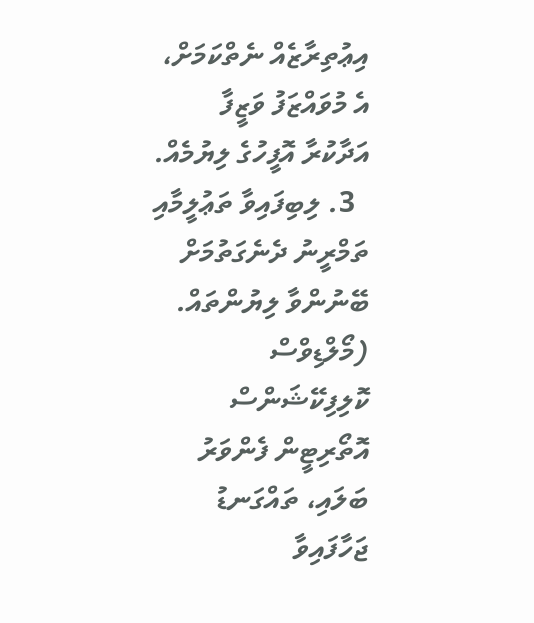އިޢުތިރާޒެއް ނެތްކަމަށް، އެ މުވައްޒަފު ވަޒީފާ އަދާކުރާ އޮފީހުގެ ލިޔުމެއް.
  3. ލިބިފައިވާ ތަޢުލީމާއި ތަމްރީނު ދެނެގަތުމަށް ބޭނުންވާ ލިޔުންތައް. (މޯލްޑިވްސް ކޮލިފިކޭޝަންސް އޮތޯރިޓީން ފެންވަރު ބަލައި، ތައްގަނޑު ޖަހާފައިވާ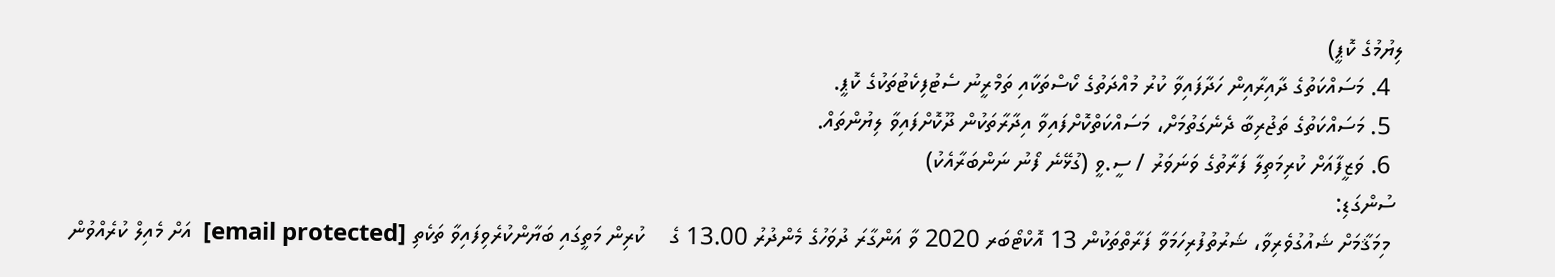ލިޔުމުގެ ކޮޕީ)
  4. މަސައްކަތުގެ ދާއިރާއިން ހަދާފައިވާ ކުރު މުއްދަތުގެ ކޯސްތަކާއި ތަމްރީނު ސެޓުފިކެޓުތަކުގެ ކޮޕީ.
  5. މަސައްކަތުގެ ތަޖުރިބާ ދެނެގަތުމަށް، މަސައްކަތްކޮށްފައިވާ އިދާރާތަކުން ދޫކޮށްފައިވާ ލިޔުންތައް.
  6. ވަޒީފާއަށް ކުރިމަތިލާ ފަރާތުގެ ވަނަވަރު / ސީ.ވީ (ގުޅޭނެ ފޯނު ނަންބަރާއެކު)
 ސުންގަޑި:
  މިމަޤާމަށް ޝައުގުވެރިވާ، ޝަރުތުފުރިހަމަވާ ފަރާތްތަކުން 13 އޮކްޓޯބަރ 2020 ވާ އަންގާރަ ދުވަހުގެ މެންދުރު 13.00 ގެ    ކުރިން މަތީގައި ބަޔާންކުރެވިފައިވާ ތަކެތި [email protected]  އަށް މެއިލް ކުރެއްވުން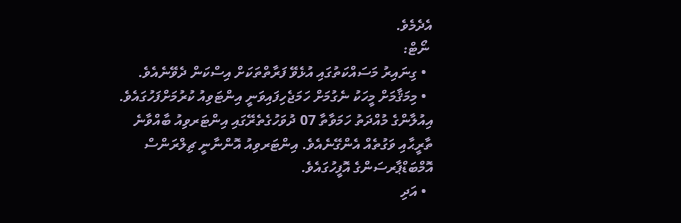އެދެމެވެ.
 ނޯޓް:
  • ގިނައިރު މަސައްކަތުގައި އުޅެވޭ ފަރާތްތަކަށް އިސްކަން ދެވޭނެއެވެ.
  • މިމަޤާމަށް މީހަކު ނެގުމަށް ހަމަޖެހިފައިވަނީ އިންޓަވިއު ކުރުމަށްފަހުގައެވެ. އިއުލާންގެ މުއްދަތު ހަމަވާތާ 07 ދުވަހުގެތެރޭގައި އިންޓަރވިއު ބާއްވާނެ ތާރީޙާއި ވަގުތެއް އެންގޭނެއެވެ. އިންޓަރވިއު އޮންނާނީ ޗިލްރަންސް އޮމްބަޑްޕާރސަންގެ އޮފީހުގައެވެ.
  • އަދި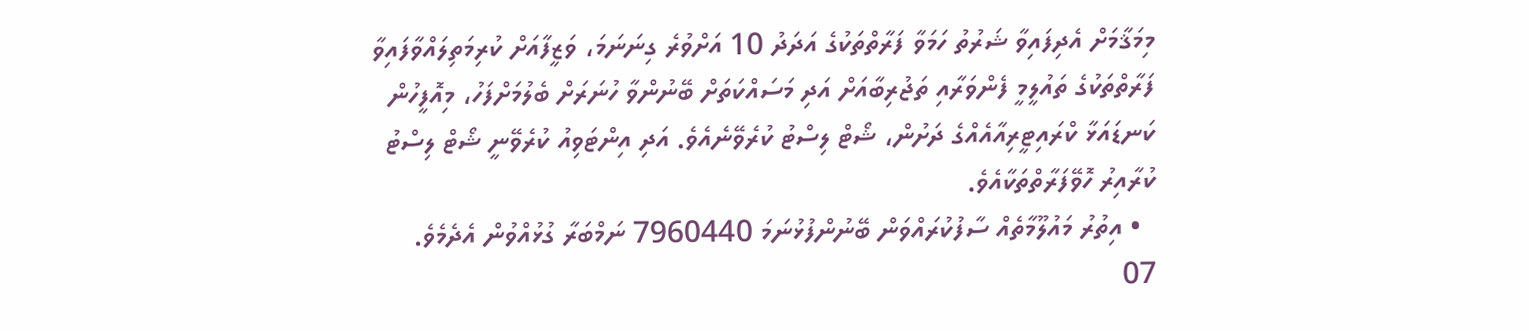މިމަޤާމަށް އެދިފައިވާ ޝަރުތު ހަމަވާ ފަރާތްތަކުގެ އަދަދު 10 އަށްވުރެ ގިނަނަމަ، ވަޒީފާއަށް ކުރިމަތިލައްވާފައިވާ ފަރާތްތަކުގެ ތައުލީމީ ފެންވަރާއި ތަޖުރިބާއަށް އަދި މަސައްކަތަށް ބޭނުންވާ ހުނަރަށް ބެލުމަށްފަހު، މިއޮފީހުން ކަނޑައަޅާ ކްރައިޓީރިއާއެއްގެ ދަށުން، ޝޯޓް ލިސްޓު ކުރެވޭނެއެވެ. އަދި އިންޓަވިއު ކުރެވޭނީ ޝޯޓް ލިސްޓު ކުރާއިރު ހޮވޭފަރާތްތަކާއެވެ.
  • އިތުރު މައުލޫމާތެއް ސާފުކުރައްވަން ބޭނުންފުޅުނަމަ 7960440 ނަމްބަރާ ގުޅުއްވުން އެދެމެވެ.
07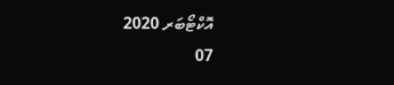އޮކްޓޯބަރ 2020
07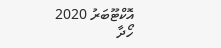އޮކްޓޫބަރު 2020
ހޯދާ